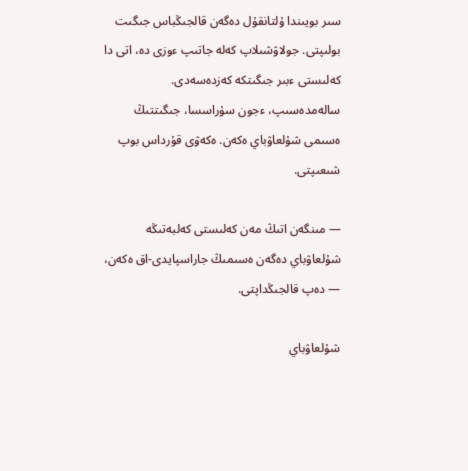سىر بويىندا ۇلتانقۇل دەگەن قالجىڭباس جىگىت بولىپتى. جولاۋشىلاپ كەلە جاتىپ ءوزى دە، اتى دا كەلىستى ءبىر جىگىتكە كەزدەسەدى. سالەمدەسىپ، ءجون سۇراسسا، جىگىتتىڭ ەسىمى شۇلعاۋباي ەكەن. ەكەۋى قۇرداس بوپ شىعىپتى.

— مىنگەن اتىڭ مەن كەلىستى كەلبەتىڭە شۇلعاۋباي دەگەن ەسىمىڭ جاراسپايدى-اق ەكەن، — دەپ قالجىڭداپتى.

شۇلعاۋباي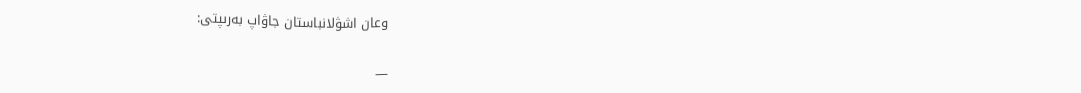وعان اشۋلانباستان جاۋاپ بەرىپتى:

—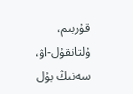قۇربىم، ۇلتانقۇل-اۋ، سەنىڭ بۇل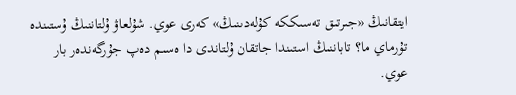ايتقانىڭ «جىرتىق تەسىككە كۇلەدىنىڭ» كەرى عوي. شۇلعاۋ ۇلتاننىڭ ۇستىندە تۇرماي ما؟ تاباننىڭ استىندا جاتقان ۇلتاندى دا ەسىم دەپ جۇرگەندەر بار عوي.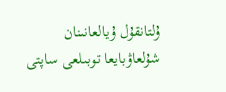ۇلتانقۇل ۇيالعانىنان شۇلعاۋبايعا توبىلعى ساپتى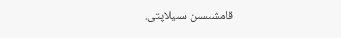قامشىسىن سىيلاپتى.